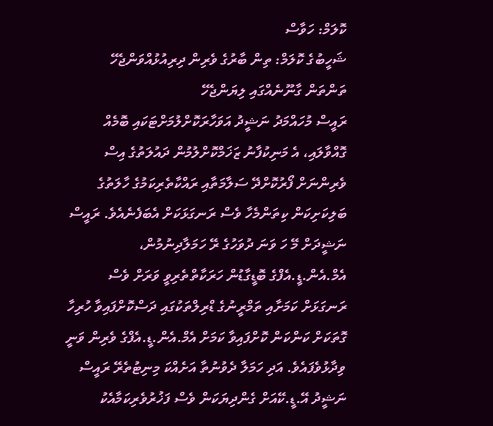ކޮލަމް: ހަވާސް
ޝަހީބުގެ ކޮލަމް: ތިން ބާރުގެ ވެރިން ދިރިއުޅުއްވަންޖެހޭ ތަންތަން ގާނޫނެއްގައި ލިޔަންޖެހޭ
ރައީސް މުހައްމަދު ނަޝީދު އަވަހާރަކޮށްލުމަށްޓަކައި ބޮމެއް ގޮއްވާލައި، އެ މަނިކުފާނު ޒަޚަމްކޮށްލުމުން ދައުލަތުގެ އިސް ވެރިންނަށް ފޯރުކޮށްދޭ ސަލާމަތާއި ރައްކާތެރިކަމުގެ ހާލަތުގެ ބަލިކަށިކަން ކިތަންމެހާ ވެސް ރަނގަޅަކަށް އެބަފެނެއެވެ. ރައީސް ނަޝީދަށް މޭ ހަ ވަނަ ދުވަހުގެ ރޭ ހަމަލާދިނުމުން، އެމް.އެން.ޑީ.އެފްގެ ބޮޑީގާޑުން ހަރަކާތްތެރިވީ ވަރަށް ވެސް ރަނގަޅަށް ކަމަށާއި ތަމްރީނުގެ ޑްރިލްތަކުގައި ދަސްކޮށްފައިވާ ހުރިހާ ގޮތަކަށް ކަންކަން ކޮށްފައިވާ ކަމަށް އެމް.އެން.ޑީ.އެފްގެ ވެރިން ވަނީ ވިދާޅުވެފައެވެ. އަދި ހަމަލާ ދެވުނުތާ އަށެއްކަ މިނިޓުތެރޭ ރައީސް ނަޝީދު އޭ.ޑީ.ކޭއަށް ގެންދިޔަކަން ވެސް ފަޚުރުވެރިކަމާއެކު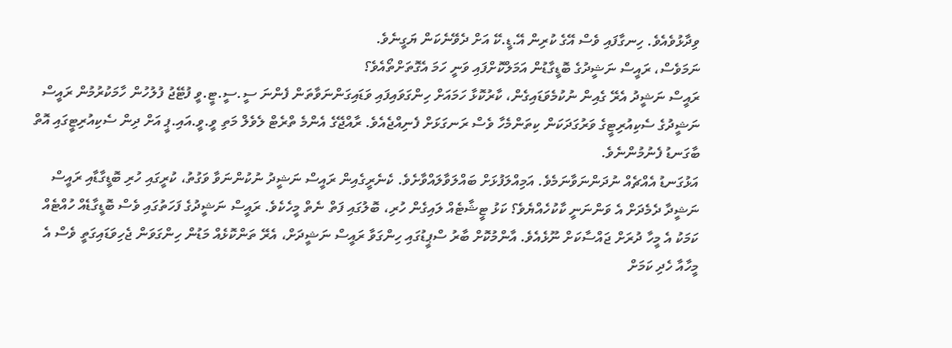ވިދާޅުވެއެވެ. ހިނގާފައި ވެސް އޭގެ ކުރިން އޭ.ޑީ.ކޭ އަށް ދެވޭނެކަން ޔަގީނެވެ.
ނަމަވެސް، ރައީސް ނަޝީދުގެ ބޮޑީގާޑުން އަމަލްކޮށްފައި ވަނީ ހަމަ އެގޮތަށްތޯއެވެ؟
ރައީސް ނަޝީދު އެރޭ ގެއިން ނުކުމެވަޑައިގެން، ކާރުކޮޅާ ހަމައަށް ހިންގަވައިފައި ވަޑައިގަންނަވާތަން ފެންނަ ސީ.ސީ.ޓީ.ވީ ފުޓޭޖު ފުލުހުން ހާމަކުރުމުން ރައީސް ނަޝީދުގެ ސެކިއުރިޓީގެ ވަރުގަދަކަން ކިތަންމެހާ ވެސް ރަނގަޅަށް ފެނިއްޖެއެވެ. ރާއްޖޭގެ އެންމެ ތްރެޓް ލެވެލް މަތި ވީ.ވީ.އައި.ޕީ އަށް ދިން ސެކިއުރިޓީގައި އޮތް ބާގަނޑު ފެނުމުންނެވެ.
އަޅުގަނޑު އެއްޗެއް ނުދަންނަވާނަމެވެ. އަމިއްލަފުޅަށް ބައްލަވާލައްވާށެވެ. ކެނެރީގެއިން ރައީސް ނަޝީދު ނުކުންނަވާ ވަގުތު، ކުރީގައި ހުރި ބޮޑީގާޑާއި ރައީސް ނަޝީދާ ދެމެދަށް އެ ވަންނަނީ ކާކުހެއްޔެވެ؟ ކަޅު ޓީޝާޓެއް ލައިގެން ހުރި، ބޮލުގައި ފަތް ނެތް މީހެކެވެ. ރައީސް ނަޝީދުގެ ފަހަތުގައި ވެސް ބޮޑީގާޑެއް ހުއްޓެއް ކަމަކު އެ މީހާ ދުރަށް ޖައްސާކަށް ނޫޅެއެވެ. އާންމުކޮށް ބާރު ސްޕީޑުގައި ހިންގަވާ ރައީސް ނަޝީދަށް، އެރޭ ތަންކޮޅެއް މަޑުން ހިންގަވަން ޖެހިވަޑައިގަތީ ވެސް އެ މީހާއާ ހެދި ކަމަށް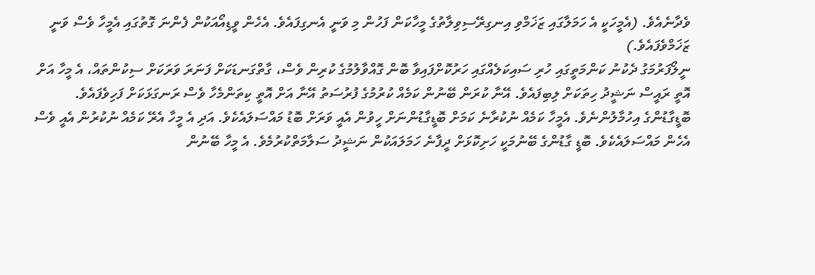ވެދާނެއެވެ. (އެމީހަކީ އެ ހަމަލާގައި ޒަޚަމްވި އިނގިރޭސިވިލާތުގެ މީހާކަން ފަހުން މި ވަނީ އެނގިފައެވެ. އެހެން ވީޑިއޯއަކުން ފެންނަ ގޮތުގައި އެމީހާ ވެސް ވަނީ ޒަޚަމްވެފައެވެ.)
ނީލޯފަރުމަގު ދެކުނު ކަންމަތީގައި ހުރި ސައިކަލެއްގައި ހަރުކޮށްފައިވާ ބޮން ގޮއްވާލުމުގެ ކުރިން ވެސް، ގާތްގަނޑަކަށް ފަނަރަ ވަރަކަށް ސިކުންތައް، އެ މީހާ އަށް އޮތީ ރައީސް ނަޝީދު ހިތަކަށް ލިބިފައެވެ. އޭނާ ކުރަން ބޭނުން ކަމެއް ކުރުމުގެ ފުރުސަތު އޭނާ އަށް އޮތީ ކިތަންމެހާ ވެސް ރަނގަޅަކަށް ފަހިވެފައެވެ. ބޮޑީގާޑުންގެ އިހުމާލުންނެވެ. އެމީހާ ކަމެއް ނުކުރާނެ ކަމަށް ބޮޑީގާޑުންނަށް ހީވުން އެއީ ވަރަށް ބޮޑު މައްސަލައެކެވެ. އަދި އެ މީހާ އެރޭ ކަމެއް ނުކުރުން އެއީ ވެސް އެހެން މައްސަލައެކެވެ. ބޮޑީ ގާޑުންގެ ބޭނުމަކީ ހަށިކޮޅަށް ދީފާނެ ހަމަލައަކުން ނަޝީދު ސަލާމަތްކުރުމެވެ. އެ މީހާ ބޭނުން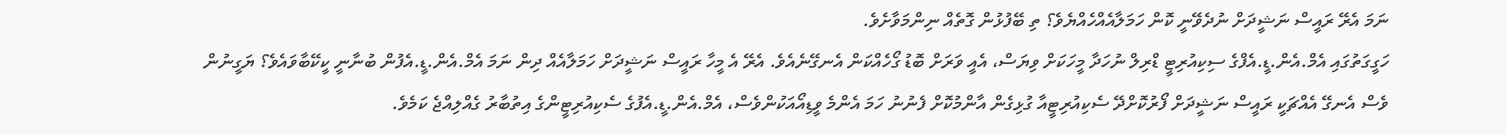ނަމަ އެރޭ ރައީސް ނަޝީދަށް ނުދެވޭނީ ކޮން ހަމަލާއެއްހެއްޔެވެ؟ ތި ބޭފުޅުން ގޮތެއް ނިންމަވާށެވެ.
ހަގީގަތުގައި އެމް.އެން.ޑީ.އެފްގެ ސިކިއުރިޓީ ޑްރިލް ނުހަދާ މީހަކަށް ވިޔަސް، އެއީ ވަރަށް ބޮޑު ގޯހެއްކަން އެނގޭނެއެވެ. އެރޭ އެ މީހާ ރައީސް ނަޝީދަށް ހަމަލާއެއް ދިން ނަމަ އެމް.އެން.ޑީ.އެފުން ބުނާނީ ކީކޭބާވައެވެ؟ ޔަގީނުން ވެސް އެނގޭ އެއްޗަކީ ރައީސް ނަޝީދަށް ފޯރުކޮށްދޭ ސެކިއުރިޓީއާ ގުޅިގެން އާންމުކޮށް ފެނުނު ހަމަ އެންމެ ވީޑިއޯއަކުންވެސް، އެމް.އެން.ޑީ.އެފުގެ ސެކިއުރިޓީންގެ އިތުބާރު ގެއްލިއްޖެ ކަމެވެ.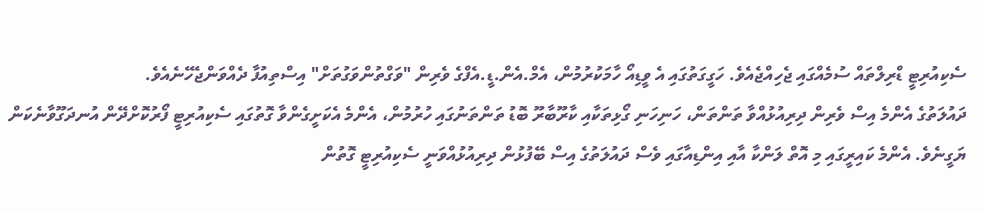ސެކިއުރިޓީ ޑްރިލްތައް ސުމެއްގައި ޖެހިއްޖެއެވެ. ހަގީގަތުގައި އެ ވީޑިއޯ ހާމަކުރުމުން، އެމް.އެން.ޑީ.އެފްގެ ވެރިން "ވަގްތުންވަގުތަށް" އިސްތިއުފާ ދެއްވަންޖެހޭނެއެވެ.
ދައުލަތުގެ އެންމެ އިސް ވެރިން ދިރިއުޅުއްވާ ތަންތަން، ހަނިހަނި ގޯޅިތަކާއި ކާރޫބާރޫ ބޮޑު ތަންތަނުގައި ހުރުމުން، އެންމެ އެކަށީގެންވާ ގޮތުގައި ސެކިއުރިޓީ ފޯރުކޮށްދޭން އުނދަގޫވާނެކަން ޔަގީނެވެ. އެންމެ ކައިރީގައި މި އޮތް ލަންކާ އާއި އިންޑިއާގައި ވެސް ދައުލަތުގެ އިސް ބޭފުޅުން ދިރިއުޅުއްވަނީ ސެކިއުރިޓީ ގޮތުން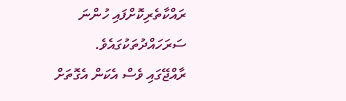ރައްކާތެރިކޮށްފައި ހުންނަ ސަރަހައްދުތަކުގައެވެ.
ރާއްޖޭގައި ވެސް އެކަން އެގޮތަށް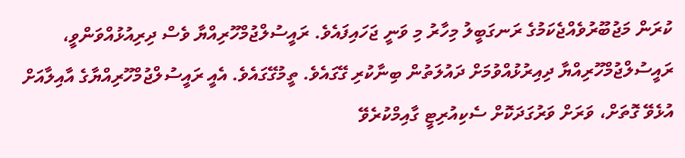ކުރަން މަޖުބޫރުވެއްޖެކަމުގެ ރަނގަބީލު މިހާރު މި ވަނީ ޖަހައިފައެވެ. ރައީސުލްޖުމްހޫރިއްޔާ ވެސް ދިރިއުޅުއްވަންވީ، ރައީސުލްޖުމްހޫރިއްޔާ ދިއިރުޅުއްވުމަށް ދައުލަތުން ބިނާކުރި ގޭގައެވެ. ތީމުގޭގައެވެ. އެއީ ރައީސުލްޖުމްހޫރިއްޔާގެ އާއިލާއަށް އުޅެވޭ ގޮތަށް، ވަރަށް ވަރުގަދަކޮށް ސެކިއުރިޓީ ގާއިމްކުރެވޭ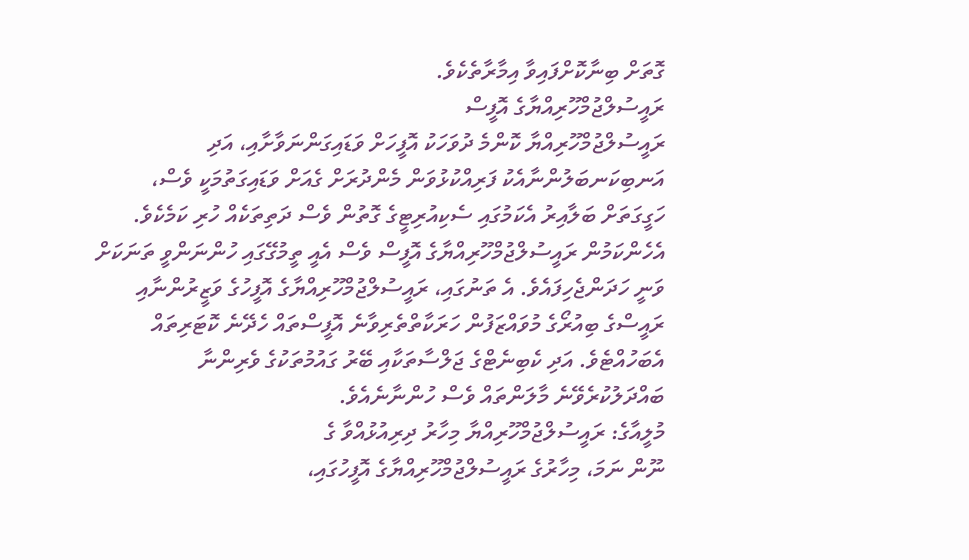ގޮތަށް ބިނާކޮށްފައިވާ އިމާރާތެކެވެ.
ރައީސުލްޖުމްހޫރިއްޔާގެ އޮފީސް
ރައީސުލްޖުމްހޫރިއްޔާ ކޮންމެ ދުވަހަކު އޮފީހަށް ވަޑައިގަންނަވާށާއި، އަދި އަނބިކަނބަލުންނާއެކު ފަރިއްކުޅުވަން މެންދުރަށް ގެއަށް ވަޑައިގަތުމަކީ ވެސް، ހަގީގަތަށް ބަލާއިރު އެކަމުގައި ސެކިއުރިޓީގެ ގޮތުން ވެސް ދަތިތަކެއް ހުރި ކަމެކެވެ. އެހެންކަމުން ރައީސުލްޖުމްހޫރިއްޔާގެ އޮފީސް ވެސް އެއީ ތީމުގޭގައި ހުންނަންވީ ތަނަކަށް ވަނީ ހަދަންޖެހިފައެވެ. އެ ތަނުގައި، ރައީސުލްޖުމްހޫރިއްޔާގެ އޮފީހުގެ ވަޒީރުންނާއި ރައީސްގެ ބިއުރޯގެ މުވައްޒަފުން ހަރަކާތްތެރިވާނެ އޮފީސްތައް ހެދޭނެ ކޮޓަރިތައް އެބަހުއްޓެވެ. އަދި ކެބިނެޓްގެ ޖަލްސާތަކާއި ބޭރު ގައުމުތަކުގެ ވެރިންނާ ބައްދަލުކުރެވޭނެ މާލަންތައް ވެސް ހުންނާނެއެވެ.
މުލީއާގެ: ރައީސުލްޖުމްހޫރިއްޔާ މިހާރު ދިރިއުޅުއްވާ ގެ
ނޫން ނަމަ، މިހާރުގެ ރައީސުލްޖުމްހޫރިއްޔާގެ އޮފީހުގައި،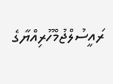ރައީސުލްޖުމްހޫރިއްޔާގެ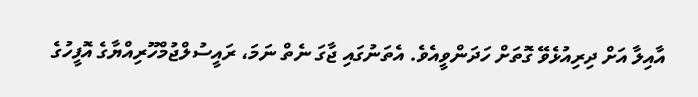އާއިލާ އަށް ދިރިއުޅެވޭ ގޮތަށް ހަދަންވީއެވެ. އެތަނުގައި ޖާގަ ނެތް ނަމަ، ރައީސުލްޖުމްހޫރިއްޔާގެ އޮފީހުގެ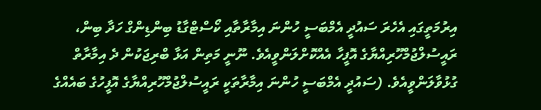އިރުމަތީގައި އެހެރަ ސައުދީ އެމްބަސީ ހުންނަ އިމާރާތާއި ކޯސްޓްގާޑު ބިންޑިންގް ހަދާ ބިން، ރައީސުލްޖުމްހޫރިއްޔާގެ އޮފީހާ އެއްކޮށްލަންވީއެވެ. ނޫނީ މަތިން އަޅާ ބްރިޖަކުން ދެ އިމާރާތް ގުޅުވާލަންވީއެވެ. (ސައުދީ އެމްބަސީ ހުންނަ އިމާރާތަކީ ރައީސުލްޖުމްހޫރިއްޔާގެ އޮފީހުގެ ބައެއްގެ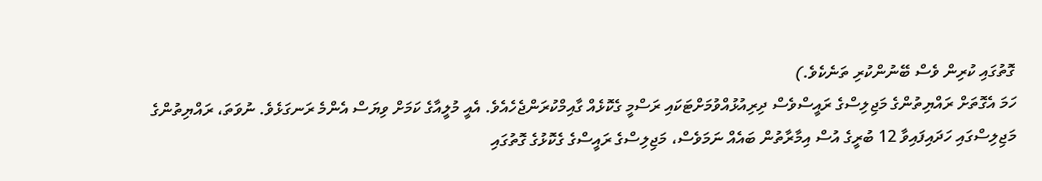ގޮތުގައި ކުރިން ވެސް ބޭނުންކުރި ތަނެކެވެ.)
ހަމަ އެގޮތަށް ރައްޔިތުންގެ މަޖިލިސްގެ ރައީސްވެސް ދިރިއުޅުއްވުމަށްޓަކައި ރަސްމީ ގެކޮޅެއް ގާއިމްކުރަންޖެހެއެވެ. އެއީ މުލީއާގެ ކަމަށް ވިޔަސް އެންމެ ރަނގަޅެވެ. ނުވަތަ، ރައްޔިތުންގެ މަޖިލިސްގައި ހަދައިފައިވާ 12 ބުރީގެ އުސް އިމާރާތުން ބައެއް ނަމަވެސް، މަޖިލިސްގެ ރައީސްގެ ގެކޮޅުގެ ގޮތުގައި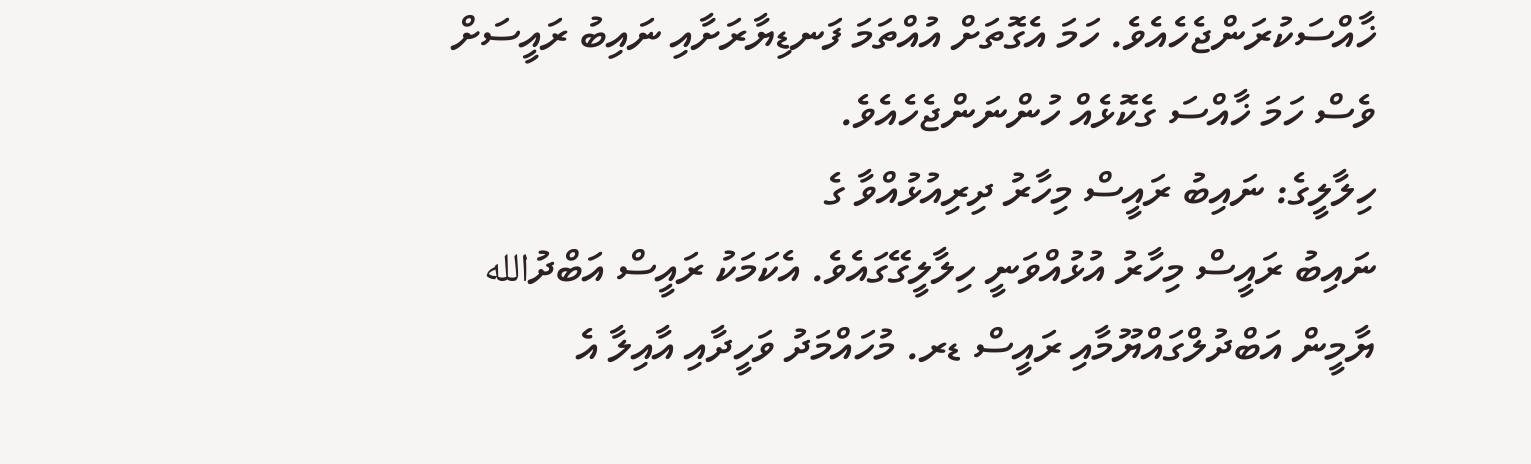ޚާއްސަކުރަންޖެހެއެވެ. ހަމަ އެގޮތަށް އުއްތަމަ ފަނޑިޔާރަށާއި ނައިބު ރައީސަށް ވެސް ހަމަ ޚާއްސަ ގެކޮޅެއް ހުންނަންޖެހެއެވެ.
ހިލާލީގެ: ނައިބު ރައީސް މިހާރު ދިރިއުޅުއްވާ ގެ
ނައިބު ރައީސް މިހާރު އުޅުއްވަނީ ހިލާލީގޭގައެވެ. އެކަމަކު ރައީސް އަބްދުالله ޔާމީން އަބްދުލްގައްޔޫމާއި ރައީސް ޑރ. މުހައްމަދު ވަހީދާއި އާއިލާ އެ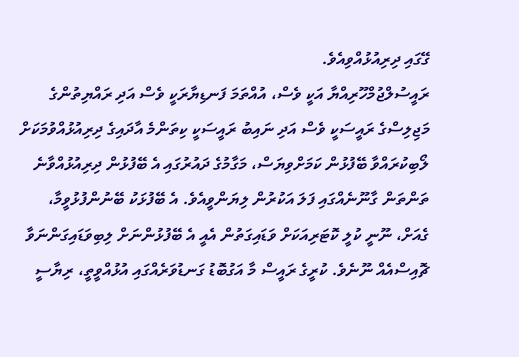ގޭގައި ދިރިއުޅުއްވިއެވެ.
ރައީސުލްޖުމްހޫރިއްޔާ އަކީ ވެސް، އުއްތަމަ ފަނޑިޔާރަކީ ވެސް އަދި ރައްޔިތުންގެ މަޖިލިސްގެ ރައީސަކީ ވެސް އަދި ނައިބު ރައީސަކީ ކިތަންމެ އާދައިގެ ދިރިއުޅުއްވުމަކަށް ލޯބިކުރައްވާ ބޭފުޅުން ކަމަށްވިޔަސް، މަގާމުގެ ދައުރުގައި އެ ބޭފުޅުން ދިރިއުޅުއްވާނެ ތަންތަން ގާނޫނެއްގައި ފަލަ އަކުރުން ލިޔަންވީއެވެ. އެ ބޭފުޅަކު ބޭނުންފުޅުވީމާ، ގެއަށް، ނޫނީ ކުލީ ކޮޓަރިއަކަށް ވަޑައިގަތުން އެއީ އެ ބޭފުޅުންނަށް ލިބިވަޑައިގަންނަވާ ޗޮއިސްއެއް ނޫނެވެ. ކުރީގެ ރައީސް މާ އަގުބޮޑު ގަނޑުވަރެއްގައި އުޅުއްވީތީ، ރިޔާސީ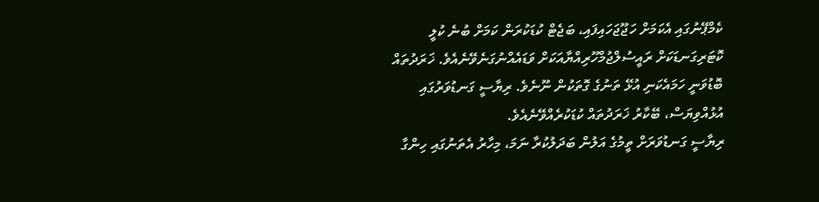ކެމްޕޭނުގައި އެކަމަށް ހަޖޫޖަހައިފައި، ބަޖެޓް ކުޑަކުރަން ކަމަށް ބުނެ ކުލީ ކޮޓަރިގަނޑަކަށް ރައީސުލްޖުމްހޫރިއްޔާއަކަށް ވަޑައެއްނުގަނެވޭނެއެވެ. ޚަރަދުތައް ބޮޑުވަނީ ހަމައެކަނި އުޅޭ ތަނުގެ ގޮތަކުން ނޫނެވެ. ރިޔާސީ ގަނޑުވަރުގައި އުޅުއްވިޔަސް، ބޭކާރު ޚަރަދުތައް ކުޑަކުރެއްވޭނެއެވެ.
ރިޔާސީ ގަނޑުވަރަށް ތީމުގެ އަލުން ބަދަލުކުރާ ނަމަ، މިހާރު އެތަނުގައި ހިންގާ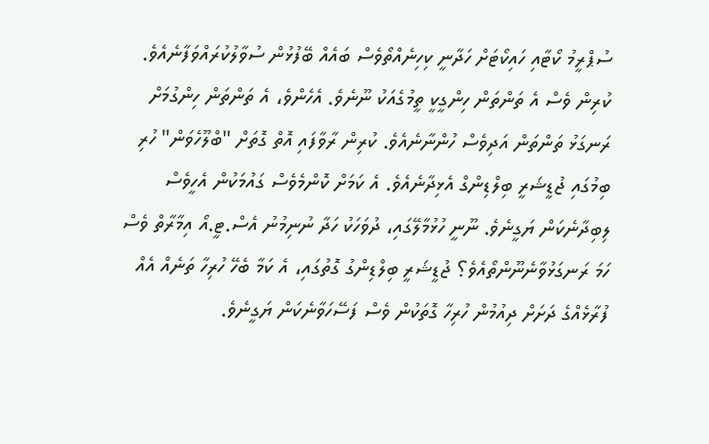ސުޕްރީމު ކޯޓާއި ހައިކޯޓަށް ހަދާނީ ކިހިނެއްތޯވެސް ބައެއް ބޭފުޅުން ސުވާލުކުރައްވަފާނެއެވެ. ކުރިން ވެސް އެ ތަންތަން ހިންގީކީ ތީމުގެއަކު ނޫނެވެ. އެހެންވެ، އެ ތަންތަން ހިންގުމަށް ރަނގަޅު ތަންތަން އަދިވެސް ހުންނާނެއެވެ. ކުރިން ރާވާފައި އޮތް ގޮތަށް "ބްލޫހެވަން" ހުރި ބިމުގައި ޖުޑީޝަރީ ބިލްޑިންގް އެޅިދާނެއެވެ. އެ ކަމަށް ކޮންމެވެސް ގައުމަކުން އެހީވެސް ލިބިދާނެކަން ޔަގީނެވެ. ނޫނީ ހުޅުމާލޭގައި، ދުވަހަކު ހަދާ ނުނިމުނު އެސް.ޓީ.އޯ އިމާރާތް ވެސް ހަމަ ރަނގަޅުވާނެނޫންތޯއެވެ؟ ޖުޑީޝަރީ ބިލްޑިންގު ގޮތުގައި، އެ ކަމާ ބެހޭ ހުރިހާ ތަނެއް އެއް ފުރާޅެއްގެ ދަށަށް ދިއުމުން ހުރިހާ ގޮތަކުން ވެސް ފަސޭހަވާނެކަން ޔަގީނެވެ.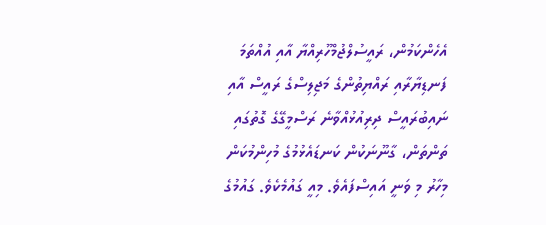އެހެންކަމުން، ރައީސުލްޖުމްހޫރިއްޔާ އާއި އުއްތަމަ ފަނޑިޔާރާއި ރައްޔިތުންގެ މަޖިލިސްގެ ރައީސް އާއި ނައިބުރައީސް ދިރިއުޅުއްވާނެ ރަސްމީގޭގެ ގޮތުގައި ތަންތަން، ގާނޫނަކުން ކަނޑައެޅުމުގެ މުހިންމުކަން މިހާރު މި ވަނީ އައިސްފައެވެ. މިއީ ގައުމެކެވެ. ގައުމުގެ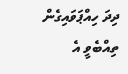ދިދަ ހިއްޕަވައިގެން ތިއްބެވީ އެ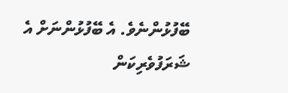ބޭފުޅުންނެވެ. އެ ބޭފުޅުންނަށް އެ ޝަރަފުވެރިކަން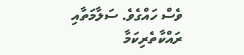ވެސް ހައްގެވެ. ސަލާމަތާއި ރައްކާތެރިކަމާ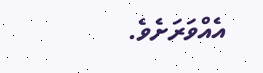އެއްވަރަށެވެ.